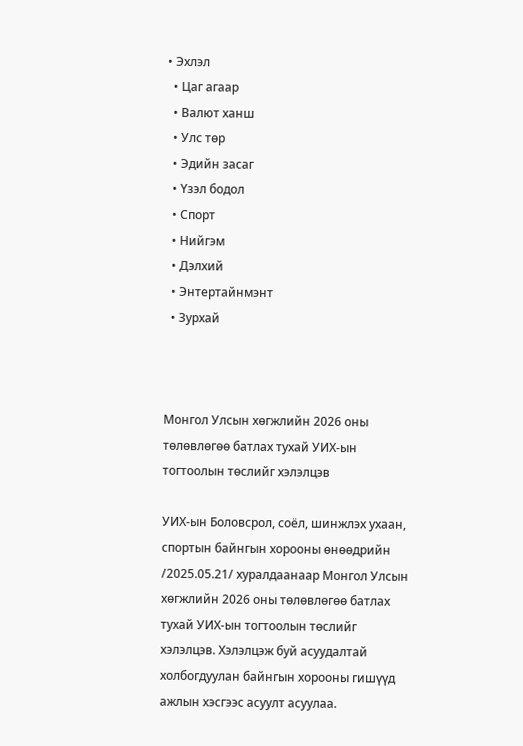• Эхлэл
  • Цаг агаар
  • Валют ханш
  • Улс төр
  • Эдийн засаг
  • Үзэл бодол
  • Спорт
  • Нийгэм
  • Дэлхий
  • Энтертайнмэнт
  • Зурхай



Монгол Улсын хөгжлийн 2026 оны төлөвлөгөө батлах тухай УИХ-ын тогтоолын төслийг хэлэлцэв

УИХ-ын Боловсрол, соёл, шинжлэх ухаан, спортын байнгын хорооны өнөөдрийн /2025.05.21/ хуралдаанаар Монгол Улсын хөгжлийн 2026 оны төлөвлөгөө батлах тухай УИХ-ын тогтоолын төслийг хэлэлцэв. Хэлэлцэж буй асуудалтай холбогдуулан байнгын хорооны гишүүд ажлын хэсгээс асуулт асуулаа.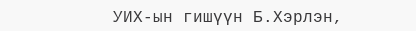УИХ-ын гишүүн Б.Хэрлэн,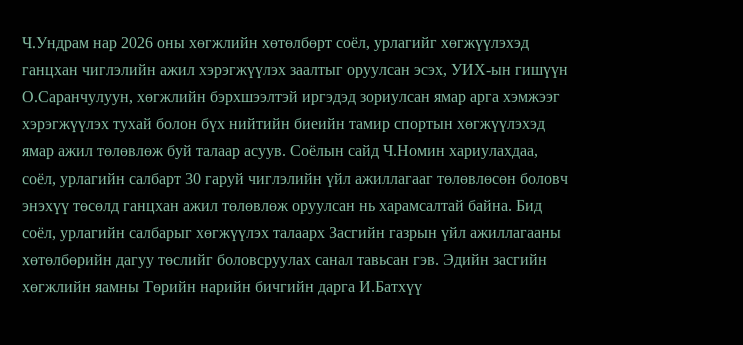Ч.Ундрам нар 2026 оны хөгжлийн хөтөлбөрт соёл, урлагийг хөгжүүлэхэд  ганцхан чиглэлийн ажил хэрэгжүүлэх заалтыг оруулсан эсэх, УИХ-ын гишүүн О.Саранчулуун, хөгжлийн бэрхшээлтэй иргэдэд зориулсан ямар арга хэмжээг хэрэгжүүлэх тухай болон бүх нийтийн биеийн тамир спортын хөгжүүлэхэд ямар ажил төлөвлөж буй талаар асуув. Соёлын сайд Ч.Номин хариулахдаа, соёл, урлагийн салбарт 30 гаруй чиглэлийн үйл ажиллагааг төлөвлөсөн боловч энэхүү төсөлд ганцхан ажил төлөвлөж оруулсан нь харамсалтай байна. Бид соёл, урлагийн салбарыг хөгжүүлэх талаарх Засгийн газрын үйл ажиллагааны хөтөлбөрийн дагуу төслийг боловсруулах санал тавьсан гэв. Эдийн засгийн хөгжлийн яамны Төрийн нарийн бичгийн дарга И.Батхүү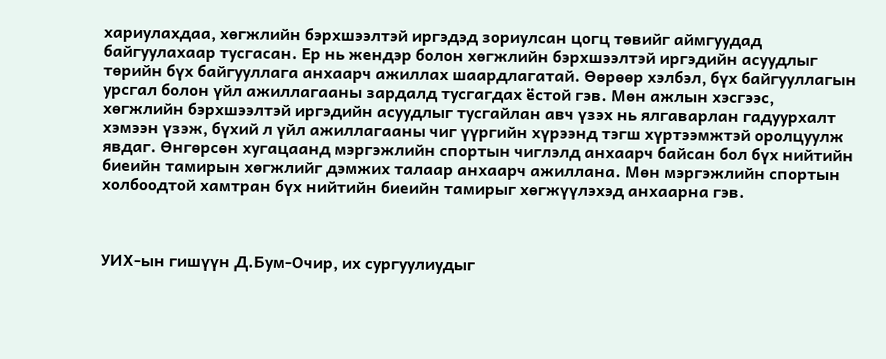хариулахдаа, хөгжлийн бэрхшээлтэй иргэдэд зориулсан цогц төвийг аймгуудад байгуулахаар тусгасан. Ер нь жендэр болон хөгжлийн бэрхшээлтэй иргэдийн асуудлыг төрийн бүх байгууллага анхаарч ажиллах шаардлагатай. Өөрөөр хэлбэл, бүх байгууллагын урсгал болон үйл ажиллагааны зардалд тусгагдах ёстой гэв. Мөн ажлын хэсгээс, хөгжлийн бэрхшээлтэй иргэдийн асуудлыг тусгайлан авч үзэх нь ялгаварлан гадуурхалт хэмээн үзэж, бүхий л үйл ажиллагааны чиг үүргийн хүрээнд тэгш хүртээмжтэй оролцуулж явдаг. Өнгөрсөн хугацаанд мэргэжлийн спортын чиглэлд анхаарч байсан бол бүх нийтийн биеийн тамирын хөгжлийг дэмжих талаар анхаарч ажиллана. Мөн мэргэжлийн спортын холбоодтой хамтран бүх нийтийн биеийн тамирыг хөгжүүлэхэд анхаарна гэв.



УИХ-ын гишүүн Д.Бум-Очир, их сургуулиудыг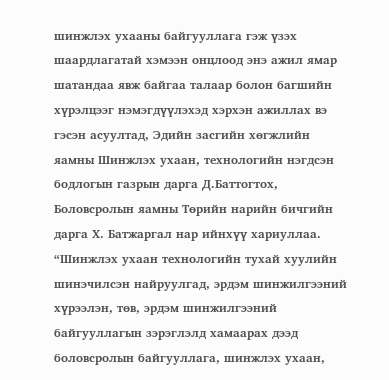шинжлэх ухааны байгууллага гэж үзэх шаардлагатай хэмээн онцлоод энэ ажил ямар шатандаа явж байгаа талаар болон багшийн хүрэлцээг нэмэгдүүлэхэд хэрхэн ажиллах вэ гэсэн асуултад, Эдийн засгийн хөгжлийн яамны Шинжлэх ухаан, технологийн нэгдсэн бодлогын газрын дарга Д.Баттогтох, Боловсролын яамны Төрийн нарийн бичгийн дарга Х. Батжаргал нар ийнхүү хариуллаа. “Шинжлэх ухаан технологийн тухай хуулийн шинэчилсэн найруулгад, эрдэм шинжилгээний хүрээлэн, төв, эрдэм шинжилгээний байгууллагын зэрэглэлд хамаарах дээд боловсролын байгууллага, шинжлэх ухаан,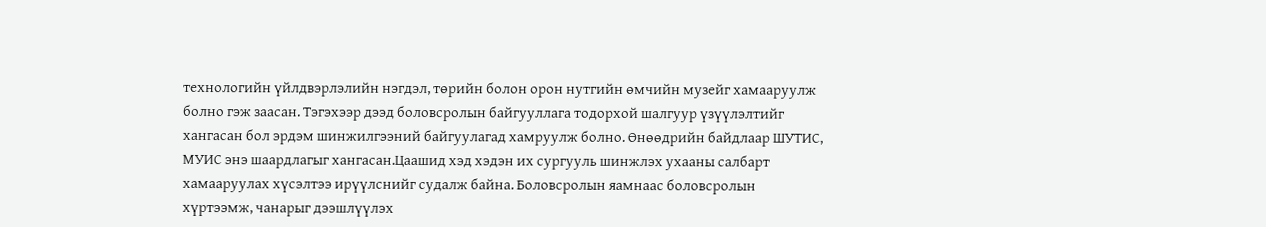технологийн үйлдвэрлэлийн нэгдэл, төрийн болон орон нутгийн өмчийн музейг хамааруулж болно гэж заасан. Тэгэхээр дээд боловсролын байгууллага тодорхой шалгуур үзүүлэлтийг хангасан бол эрдэм шинжилгээний байгуулагад хамруулж болно. Өнөөдрийн байдлаар ШУТИС, МУИС энэ шаардлагыг хангасан.Цаашид хэд хэдэн их сургууль шинжлэх ухааны салбарт хамааруулах хүсэлтээ ирүүлснийг судалж байна. Боловсролын яамнаас боловсролын хүртээмж, чанарыг дээшлүүлэх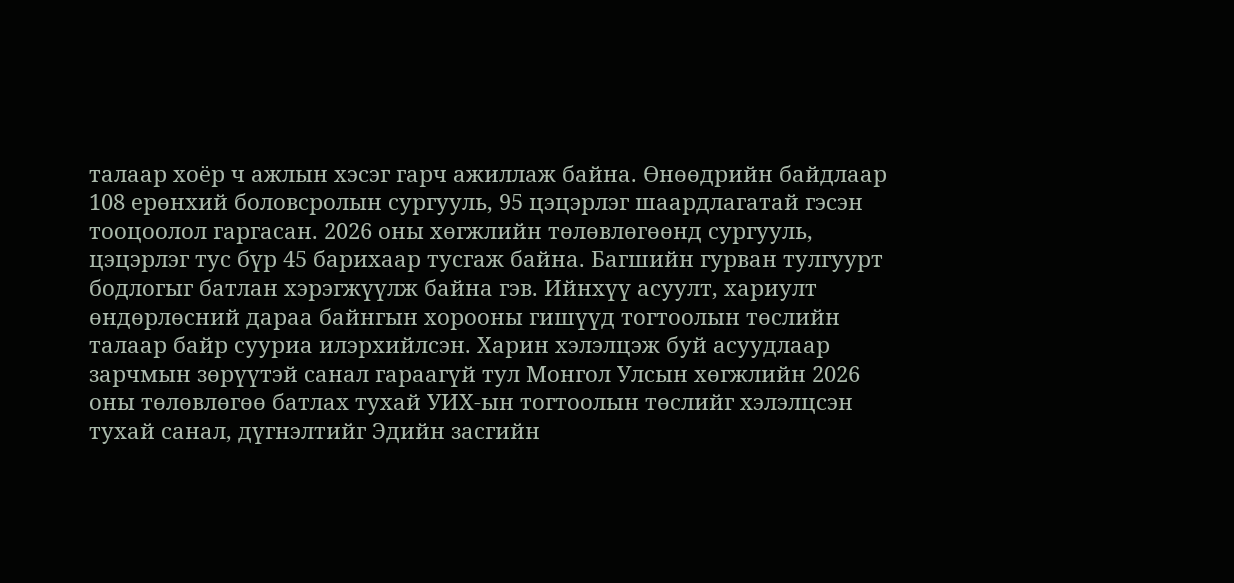талаар хоёр ч ажлын хэсэг гарч ажиллаж байна. Өнөөдрийн байдлаар 108 ерөнхий боловсролын сургууль, 95 цэцэрлэг шаардлагатай гэсэн тооцоолол гаргасан. 2026 оны хөгжлийн төлөвлөгөөнд сургууль, цэцэрлэг тус бүр 45 барихаар тусгаж байна. Багшийн гурван тулгуурт бодлогыг батлан хэрэгжүүлж байна гэв. Ийнхүү асуулт, хариулт өндөрлөсний дараа байнгын хорооны гишүүд тогтоолын төслийн талаар байр сууриа илэрхийлсэн. Харин хэлэлцэж буй асуудлаар зарчмын зөрүүтэй санал гараагүй тул Монгол Улсын хөгжлийн 2026 оны төлөвлөгөө батлах тухай УИХ-ын тогтоолын төслийг хэлэлцсэн тухай санал, дүгнэлтийг Эдийн засгийн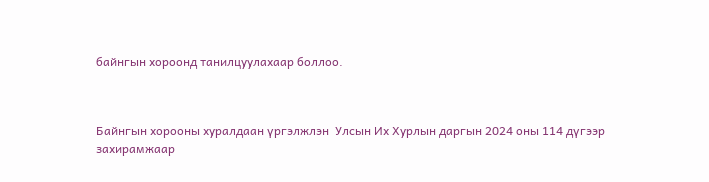байнгын хороонд танилцуулахаар боллоо.



Байнгын хорооны хуралдаан үргэлжлэн  Улсын Их Хурлын даргын 2024 оны 114 дүгээр захирамжаар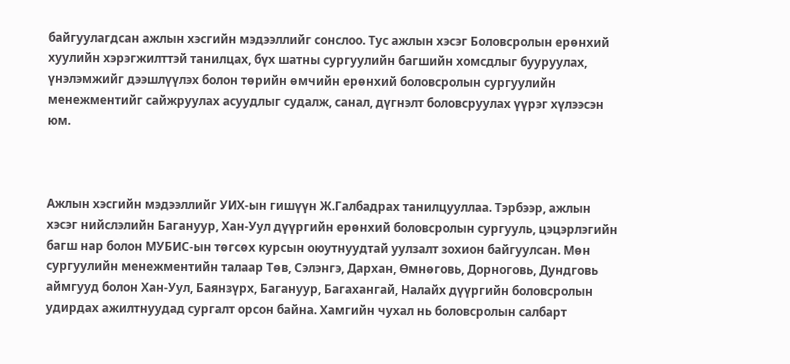байгуулагдсан ажлын хэсгийн мэдээллийг сонслоо. Тус ажлын хэсэг Боловсролын ерөнхий хуулийн хэрэгжилттэй танилцах, бүх шатны сургуулийн багшийн хомсдлыг бууруулах, үнэлэмжийг дээшлүүлэх болон төрийн өмчийн ерөнхий боловсролын сургуулийн менежментийг сайжруулах асуудлыг судалж, санал, дүгнэлт боловсруулах үүрэг хүлээсэн юм.



Ажлын хэсгийн мэдээллийг УИХ-ын гишүүн Ж.Галбадрах танилцууллаа. Тэрбээр, ажлын хэсэг нийслэлийн Багануур, Хан-Уул дүүргийн ерөнхий боловсролын сургууль, цэцэрлэгийн багш нар болон МУБИС-ын төгсөх курсын оюутнуудтай уулзалт зохион байгуулсан. Мөн сургуулийн менежментийн талаар Төв, Сэлэнгэ, Дархан, Өмнөговь, Дорноговь, Дундговь аймгууд болон Хан-Уул, Баянзүрх, Багануур, Багахангай, Налайх дүүргийн боловсролын удирдах ажилтнуудад сургалт орсон байна. Хамгийн чухал нь боловсролын салбарт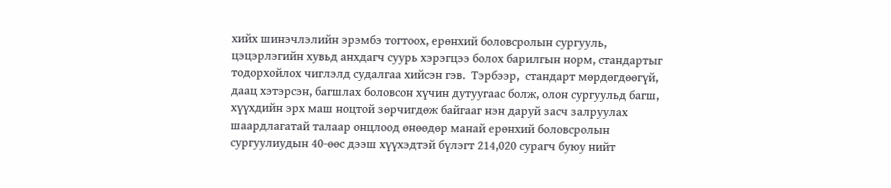хийх шинэчлэлийн эрэмбэ тогтоох, ерөнхий боловсролын сургууль, цэцэрлэгийн хувьд анхдагч суурь хэрэгцээ болох барилгын норм, стандартыг тодорхойлох чиглэлд судалгаа хийсэн гэв.  Тэрбээр,  стандарт мөрдөгдөөгүй, даац хэтэрсэн, багшлах боловсон хүчин дутуугаас болж, олон сургуульд багш, хүүхдийн эрх маш ноцтой зөрчигдөж байгааг нэн даруй засч залруулах шаардлагатай талаар онцлоод өнөөдөр манай ерөнхий боловсролын сургуулиудын 40-өөс дээш хүүхэдтэй бүлэгт 214,020 сурагч буюу нийт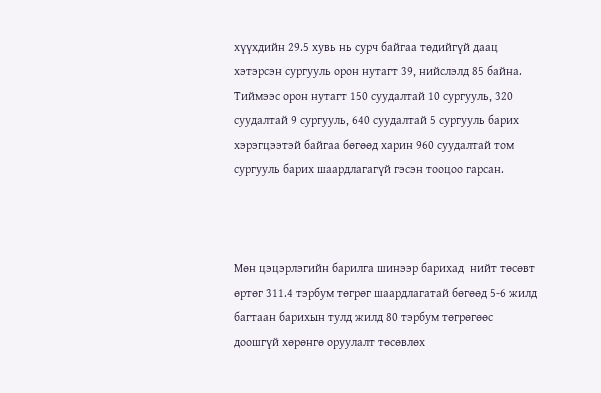хүүхдийн 29.5 хувь нь сурч байгаа төдийгүй даац хэтэрсэн сургууль орон нутагт 39, нийслэлд 85 байна.  Тиймээс орон нутагт 150 суудалтай 10 сургууль, 320 суудалтай 9 сургууль, 640 суудалтай 5 сургууль барих хэрэгцээтэй байгаа бөгөөд харин 960 суудалтай том сургууль барих шаардлагагүй гэсэн тооцоо гарсан.



Мөн цэцэрлэгийн барилга шинээр барихад  нийт төсөвт өртөг 311.4 тэрбум төгрөг шаардлагатай бөгөөд 5-6 жилд багтаан барихын тулд жилд 80 тэрбум төгрөгөөс доошгүй хөрөнгө оруулалт төсөвлөх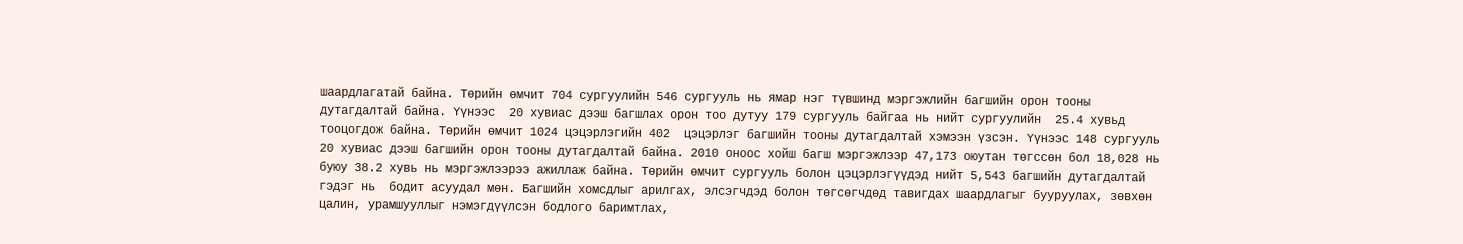шаардлагатай байна. Төрийн өмчит 704 сургуулийн 546 сургууль нь ямар нэг түвшинд мэргэжлийн багшийн орон тооны дутагдалтай байна. Үүнээс  20 хувиас дээш багшлах орон тоо дутуу 179 сургууль байгаа нь нийт сургуулийн  25.4 хувьд тооцогдож байна. Төрийн өмчит 1024 цэцэрлэгийн 402  цэцэрлэг багшийн тооны дутагдалтай хэмээн үзсэн. Үүнээс 148 сургууль 20 хувиас дээш багшийн орон тооны дутагдалтай байна. 2010 оноос хойш багш мэргэжлээр 47,173 оюутан төгссөн бол 18,028 нь буюу 38.2 хувь нь мэргэжлээрээ ажиллаж байна. Төрийн өмчит сургууль болон цэцэрлэгүүдэд нийт 5,543 багшийн дутагдалтай гэдэг нь  бодит асуудал мөн. Багшийн хомсдлыг арилгах, элсэгчдэд болон төгсөгчдөд тавигдах шаардлагыг бууруулах, зөвхөн цалин, урамшууллыг нэмэгдүүлсэн бодлого баримтлах,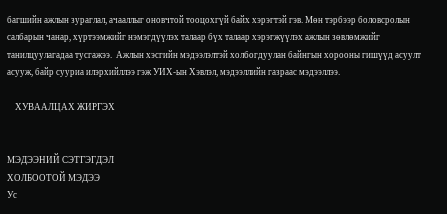багшийн ажлын зураглал, ачааллыг оновчтой тооцохгүй байх хэрэгтэй гэв. Мөн тэрбээр боловсролын салбарын чанар, хүртээмжийг нэмэгдүүлэх талаар бүх талаар хэрэгжүүлэх ажлын зөвлөмжийг танилцуулагадаа тусгажээ.  Ажлын хэсгийн мэдээлэлтэй холбогдуулан байнгын хорооны гишүүд асуулт асууж, байр сууриа илэрхийллээ гэж УИХ-ын Хэвлэл, мэдээллийн газраас мэдээллээ.

    ХУВААЛЦАХ ЖИРГЭХ


МЭДЭЭНИЙ СЭТГЭГДЭЛ
ХОЛБООТОЙ МЭДЭЭ
Ус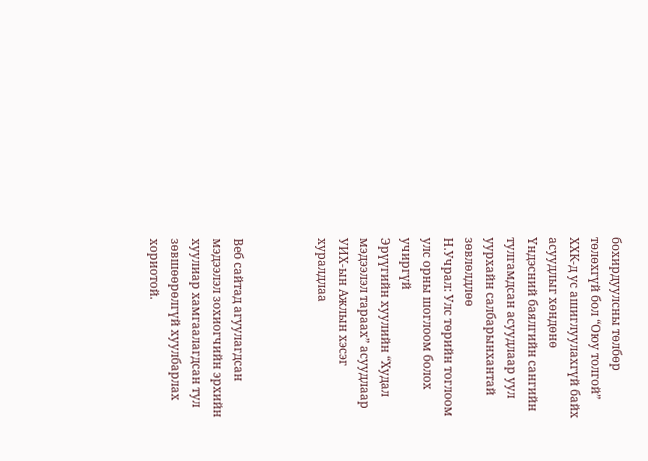бохирдуулсны төлбөр төлөхгүй бол “Оюу толгой” ХХК-д ус ашиглуулахгүй байх асуудлыг хөндөнө
Үндэсний баялгийн сангийн тулгамдсан асуудлаар уул уурхайн салбарынхантай зөвлөлдлөө
Н.Учрал: Улс төрийн тоглоом улс орны шоглоом болох учиргүй
Эрүүгийн хуулийн “Худал мэдээлэл тараах” асуудлаар УИХ-ын Ажлын хэсэг хуралдлаа



Веб сайтад агуулагдсан мэдээлэл зохиогчийн эрхийн хуулиар хамгаалагдсан тул зөвшөөрөлгүй хуулбарлах хориотой.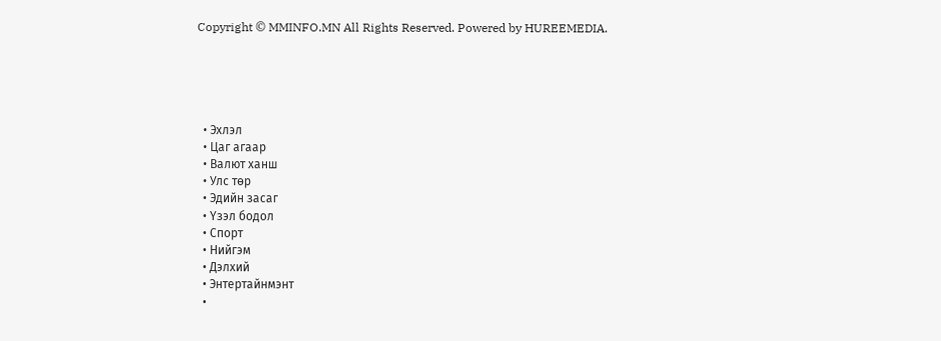Copyright © MMINFO.MN All Rights Reserved. Powered by HUREEMEDIA.





  • Эхлэл
  • Цаг агаар
  • Валют ханш
  • Улс төр
  • Эдийн засаг
  • Үзэл бодол
  • Спорт
  • Нийгэм
  • Дэлхий
  • Энтертайнмэнт
  •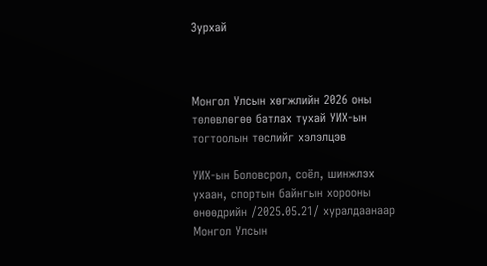Зурхай



Монгол Улсын хөгжлийн 2026 оны төлөвлөгөө батлах тухай УИХ-ын тогтоолын төслийг хэлэлцэв

УИХ-ын Боловсрол, соёл, шинжлэх ухаан, спортын байнгын хорооны өнөөдрийн /2025.05.21/ хуралдаанаар Монгол Улсын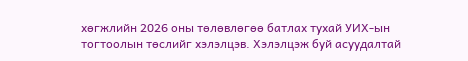хөгжлийн 2026 оны төлөвлөгөө батлах тухай УИХ-ын тогтоолын төслийг хэлэлцэв. Хэлэлцэж буй асуудалтай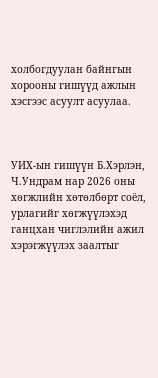холбогдуулан байнгын хорооны гишүүд ажлын хэсгээс асуулт асуулаа.



УИХ-ын гишүүн Б.Хэрлэн, Ч.Ундрам нар 2026 оны хөгжлийн хөтөлбөрт соёл, урлагийг хөгжүүлэхэд  ганцхан чиглэлийн ажил хэрэгжүүлэх заалтыг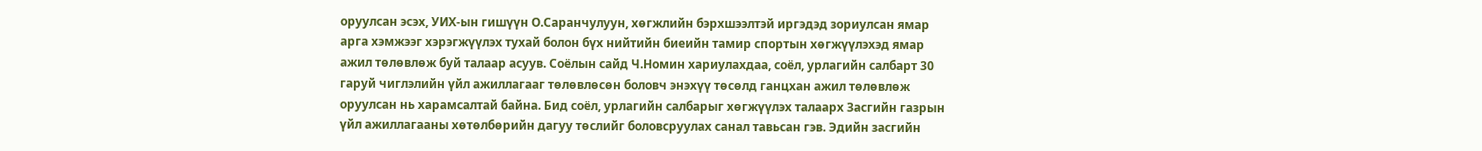оруулсан эсэх, УИХ-ын гишүүн О.Саранчулуун, хөгжлийн бэрхшээлтэй иргэдэд зориулсан ямар арга хэмжээг хэрэгжүүлэх тухай болон бүх нийтийн биеийн тамир спортын хөгжүүлэхэд ямар ажил төлөвлөж буй талаар асуув. Соёлын сайд Ч.Номин хариулахдаа, соёл, урлагийн салбарт 30 гаруй чиглэлийн үйл ажиллагааг төлөвлөсөн боловч энэхүү төсөлд ганцхан ажил төлөвлөж оруулсан нь харамсалтай байна. Бид соёл, урлагийн салбарыг хөгжүүлэх талаарх Засгийн газрын үйл ажиллагааны хөтөлбөрийн дагуу төслийг боловсруулах санал тавьсан гэв. Эдийн засгийн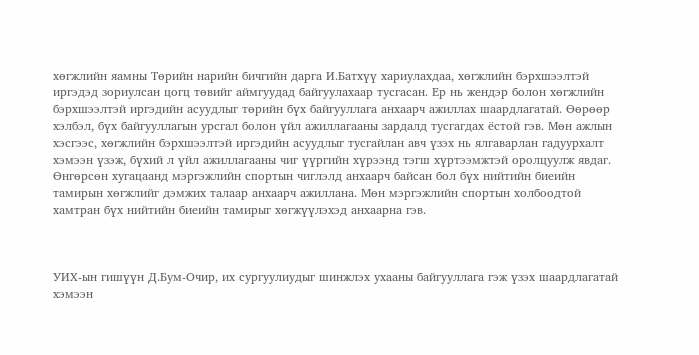хөгжлийн яамны Төрийн нарийн бичгийн дарга И.Батхүү хариулахдаа, хөгжлийн бэрхшээлтэй иргэдэд зориулсан цогц төвийг аймгуудад байгуулахаар тусгасан. Ер нь жендэр болон хөгжлийн бэрхшээлтэй иргэдийн асуудлыг төрийн бүх байгууллага анхаарч ажиллах шаардлагатай. Өөрөөр хэлбэл, бүх байгууллагын урсгал болон үйл ажиллагааны зардалд тусгагдах ёстой гэв. Мөн ажлын хэсгээс, хөгжлийн бэрхшээлтэй иргэдийн асуудлыг тусгайлан авч үзэх нь ялгаварлан гадуурхалт хэмээн үзэж, бүхий л үйл ажиллагааны чиг үүргийн хүрээнд тэгш хүртээмжтэй оролцуулж явдаг. Өнгөрсөн хугацаанд мэргэжлийн спортын чиглэлд анхаарч байсан бол бүх нийтийн биеийн тамирын хөгжлийг дэмжих талаар анхаарч ажиллана. Мөн мэргэжлийн спортын холбоодтой хамтран бүх нийтийн биеийн тамирыг хөгжүүлэхэд анхаарна гэв.



УИХ-ын гишүүн Д.Бум-Очир, их сургуулиудыг шинжлэх ухааны байгууллага гэж үзэх шаардлагатай хэмээн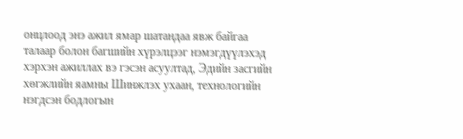онцлоод энэ ажил ямар шатандаа явж байгаа талаар болон багшийн хүрэлцээг нэмэгдүүлэхэд хэрхэн ажиллах вэ гэсэн асуултад, Эдийн засгийн хөгжлийн яамны Шинжлэх ухаан, технологийн нэгдсэн бодлогын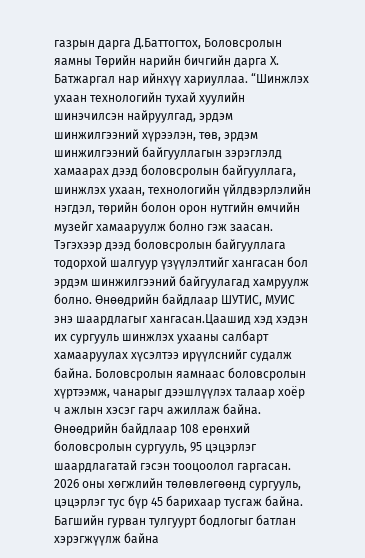газрын дарга Д.Баттогтох, Боловсролын яамны Төрийн нарийн бичгийн дарга Х. Батжаргал нар ийнхүү хариуллаа. “Шинжлэх ухаан технологийн тухай хуулийн шинэчилсэн найруулгад, эрдэм шинжилгээний хүрээлэн, төв, эрдэм шинжилгээний байгууллагын зэрэглэлд хамаарах дээд боловсролын байгууллага, шинжлэх ухаан, технологийн үйлдвэрлэлийн нэгдэл, төрийн болон орон нутгийн өмчийн музейг хамааруулж болно гэж заасан. Тэгэхээр дээд боловсролын байгууллага тодорхой шалгуур үзүүлэлтийг хангасан бол эрдэм шинжилгээний байгуулагад хамруулж болно. Өнөөдрийн байдлаар ШУТИС, МУИС энэ шаардлагыг хангасан.Цаашид хэд хэдэн их сургууль шинжлэх ухааны салбарт хамааруулах хүсэлтээ ирүүлснийг судалж байна. Боловсролын яамнаас боловсролын хүртээмж, чанарыг дээшлүүлэх талаар хоёр ч ажлын хэсэг гарч ажиллаж байна. Өнөөдрийн байдлаар 108 ерөнхий боловсролын сургууль, 95 цэцэрлэг шаардлагатай гэсэн тооцоолол гаргасан. 2026 оны хөгжлийн төлөвлөгөөнд сургууль, цэцэрлэг тус бүр 45 барихаар тусгаж байна. Багшийн гурван тулгуурт бодлогыг батлан хэрэгжүүлж байна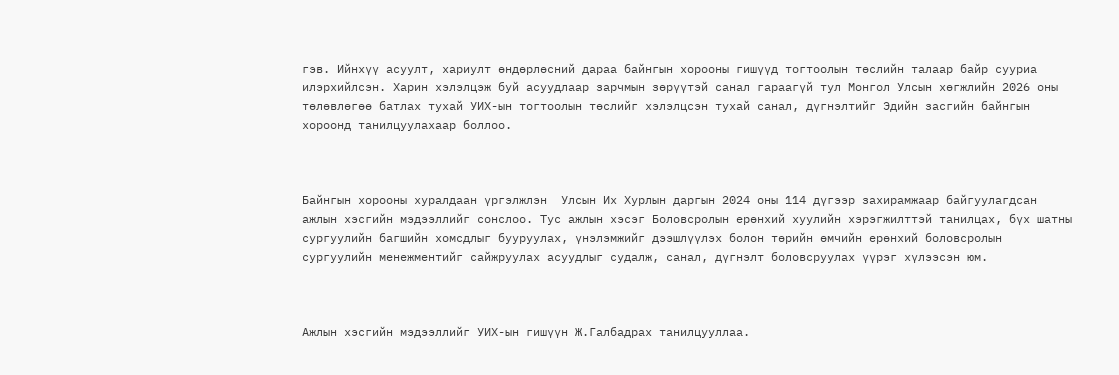гэв. Ийнхүү асуулт, хариулт өндөрлөсний дараа байнгын хорооны гишүүд тогтоолын төслийн талаар байр сууриа илэрхийлсэн. Харин хэлэлцэж буй асуудлаар зарчмын зөрүүтэй санал гараагүй тул Монгол Улсын хөгжлийн 2026 оны төлөвлөгөө батлах тухай УИХ-ын тогтоолын төслийг хэлэлцсэн тухай санал, дүгнэлтийг Эдийн засгийн байнгын хороонд танилцуулахаар боллоо.



Байнгын хорооны хуралдаан үргэлжлэн  Улсын Их Хурлын даргын 2024 оны 114 дүгээр захирамжаар байгуулагдсан ажлын хэсгийн мэдээллийг сонслоо. Тус ажлын хэсэг Боловсролын ерөнхий хуулийн хэрэгжилттэй танилцах, бүх шатны сургуулийн багшийн хомсдлыг бууруулах, үнэлэмжийг дээшлүүлэх болон төрийн өмчийн ерөнхий боловсролын сургуулийн менежментийг сайжруулах асуудлыг судалж, санал, дүгнэлт боловсруулах үүрэг хүлээсэн юм.



Ажлын хэсгийн мэдээллийг УИХ-ын гишүүн Ж.Галбадрах танилцууллаа.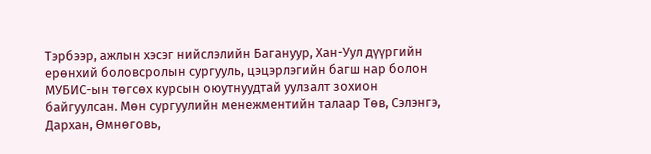Тэрбээр, ажлын хэсэг нийслэлийн Багануур, Хан-Уул дүүргийн ерөнхий боловсролын сургууль, цэцэрлэгийн багш нар болон МУБИС-ын төгсөх курсын оюутнуудтай уулзалт зохион байгуулсан. Мөн сургуулийн менежментийн талаар Төв, Сэлэнгэ, Дархан, Өмнөговь,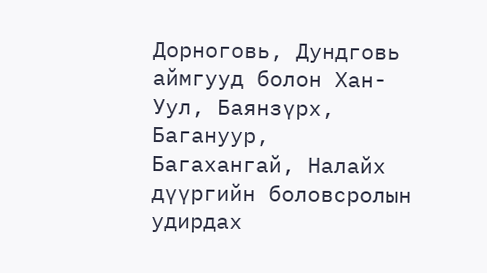Дорноговь, Дундговь аймгууд болон Хан-Уул, Баянзүрх, Багануур, Багахангай, Налайх дүүргийн боловсролын удирдах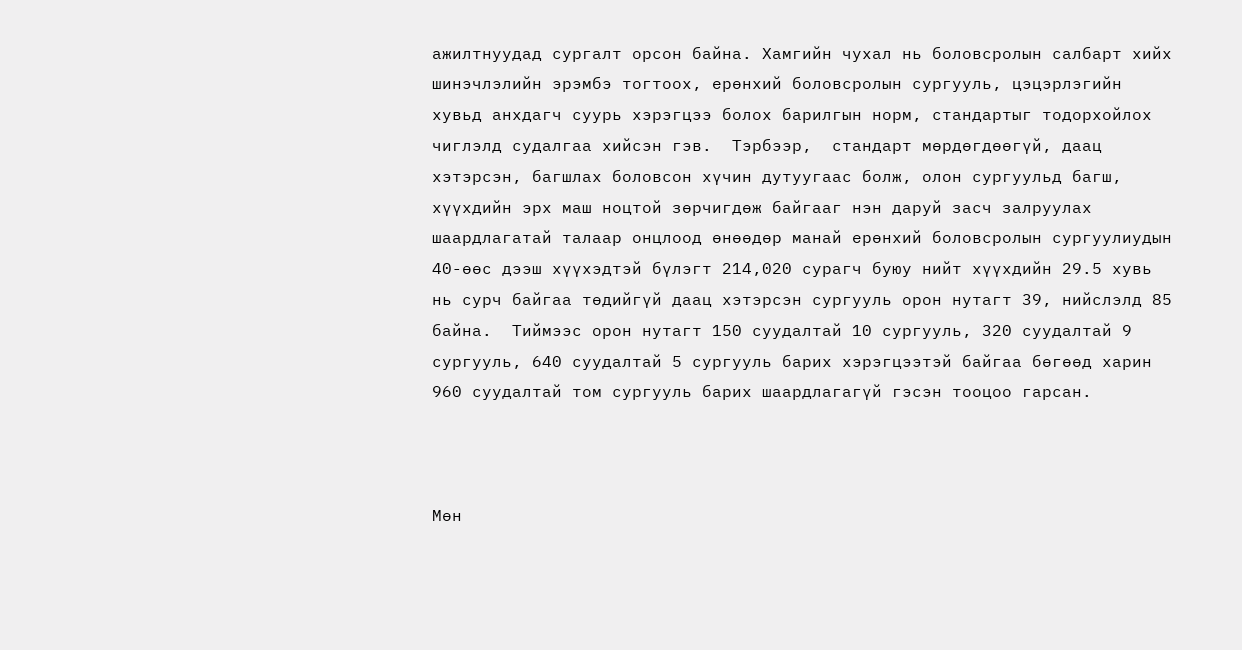ажилтнуудад сургалт орсон байна. Хамгийн чухал нь боловсролын салбарт хийх шинэчлэлийн эрэмбэ тогтоох, ерөнхий боловсролын сургууль, цэцэрлэгийн хувьд анхдагч суурь хэрэгцээ болох барилгын норм, стандартыг тодорхойлох чиглэлд судалгаа хийсэн гэв.  Тэрбээр,  стандарт мөрдөгдөөгүй, даац хэтэрсэн, багшлах боловсон хүчин дутуугаас болж, олон сургуульд багш, хүүхдийн эрх маш ноцтой зөрчигдөж байгааг нэн даруй засч залруулах шаардлагатай талаар онцлоод өнөөдөр манай ерөнхий боловсролын сургуулиудын 40-өөс дээш хүүхэдтэй бүлэгт 214,020 сурагч буюу нийт хүүхдийн 29.5 хувь нь сурч байгаа төдийгүй даац хэтэрсэн сургууль орон нутагт 39, нийслэлд 85 байна.  Тиймээс орон нутагт 150 суудалтай 10 сургууль, 320 суудалтай 9 сургууль, 640 суудалтай 5 сургууль барих хэрэгцээтэй байгаа бөгөөд харин 960 суудалтай том сургууль барих шаардлагагүй гэсэн тооцоо гарсан.



Мөн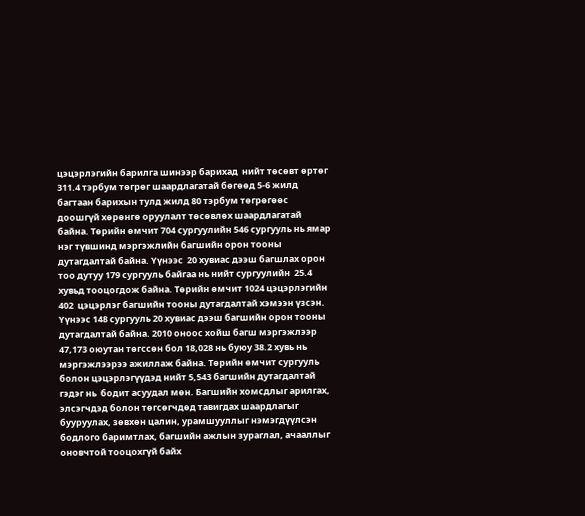цэцэрлэгийн барилга шинээр барихад  нийт төсөвт өртөг 311.4 тэрбум төгрөг шаардлагатай бөгөөд 5-6 жилд багтаан барихын тулд жилд 80 тэрбум төгрөгөөс доошгүй хөрөнгө оруулалт төсөвлөх шаардлагатай байна. Төрийн өмчит 704 сургуулийн 546 сургууль нь ямар нэг түвшинд мэргэжлийн багшийн орон тооны дутагдалтай байна. Үүнээс  20 хувиас дээш багшлах орон тоо дутуу 179 сургууль байгаа нь нийт сургуулийн  25.4 хувьд тооцогдож байна. Төрийн өмчит 1024 цэцэрлэгийн 402  цэцэрлэг багшийн тооны дутагдалтай хэмээн үзсэн. Үүнээс 148 сургууль 20 хувиас дээш багшийн орон тооны дутагдалтай байна. 2010 оноос хойш багш мэргэжлээр 47,173 оюутан төгссөн бол 18,028 нь буюу 38.2 хувь нь мэргэжлээрээ ажиллаж байна. Төрийн өмчит сургууль болон цэцэрлэгүүдэд нийт 5,543 багшийн дутагдалтай гэдэг нь  бодит асуудал мөн. Багшийн хомсдлыг арилгах, элсэгчдэд болон төгсөгчдөд тавигдах шаардлагыг бууруулах, зөвхөн цалин, урамшууллыг нэмэгдүүлсэн бодлого баримтлах, багшийн ажлын зураглал, ачааллыг оновчтой тооцохгүй байх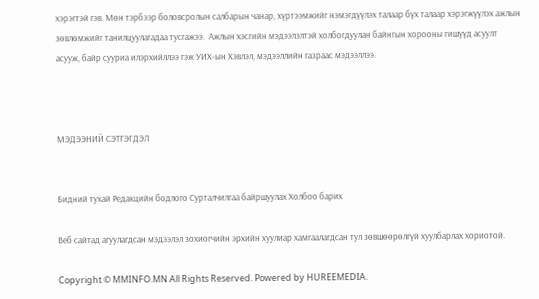хэрэгтэй гэв. Мөн тэрбээр боловсролын салбарын чанар, хүртээмжийг нэмэгдүүлэх талаар бүх талаар хэрэгжүүлэх ажлын зөвлөмжийг танилцуулагадаа тусгажээ.  Ажлын хэсгийн мэдээлэлтэй холбогдуулан байнгын хорооны гишүүд асуулт асууж, байр сууриа илэрхийллээ гэж УИХ-ын Хэвлэл, мэдээллийн газраас мэдээллээ.



МЭДЭЭНИЙ СЭТГЭГДЭЛ


Бидний тухай Редакцийн бодлого Сурталчилгаа байршуулах Холбоо барих

Веб сайтад агуулагдсан мэдээлэл зохиогчийн эрхийн хуулиар хамгаалагдсан тул зөвшөөрөлгүй хуулбарлах хориотой.

Copyright © MMINFO.MN All Rights Reserved. Powered by HUREEMEDIA.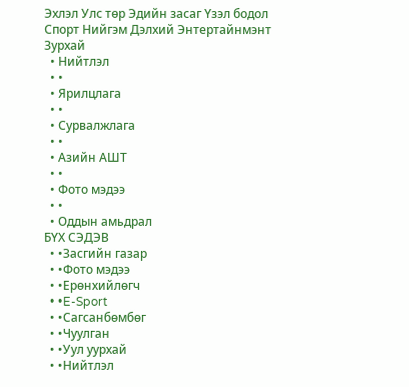Эхлэл Улс төр Эдийн засаг Үзэл бодол Спорт Нийгэм Дэлхий Энтертайнмэнт Зурхай
  • Нийтлэл
  • •
  • Ярилцлага
  • •
  • Сурвалжлага
  • •
  • Азийн АШТ
  • •
  • Фото мэдээ
  • •
  • Оддын амьдрал
БҮХ СЭДЭВ
  • •Засгийн газар
  • •Фото мэдээ
  • •Ерөнхийлөгч
  • •E-Sport
  • •Сагсанбөмбөг
  • •Чуулган
  • •Уул уурхай
  • •Нийтлэл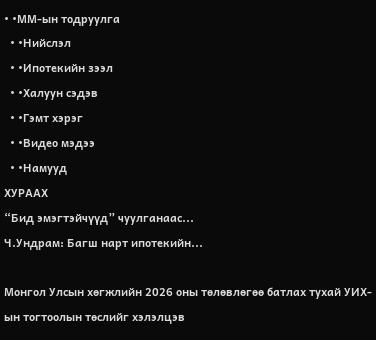• •ММ-ын тодруулга
  • •Нийслэл
  • •Ипотекийн зээл
  • •Халуун сэдэв
  • •Гэмт хэрэг
  • •Видео мэдээ
  • •Намууд
ХУРААХ
“Бид эмэгтэйчүүд” чуулганаас...
Ч.Ундрам: Багш нарт ипотекийн...

Монгол Улсын хөгжлийн 2026 оны төлөвлөгөө батлах тухай УИХ-ын тогтоолын төслийг хэлэлцэв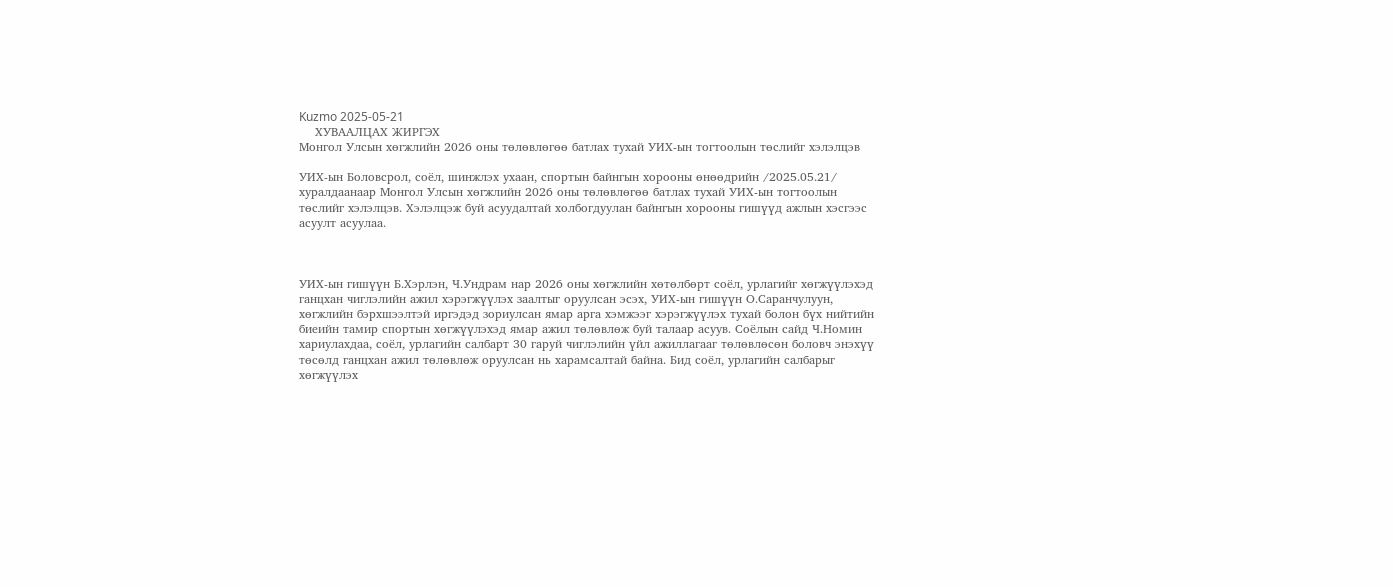Kuzmo 2025-05-21
    ХУВААЛЦАХ ЖИРГЭХ
Монгол Улсын хөгжлийн 2026 оны төлөвлөгөө батлах тухай УИХ-ын тогтоолын төслийг хэлэлцэв

УИХ-ын Боловсрол, соёл, шинжлэх ухаан, спортын байнгын хорооны өнөөдрийн /2025.05.21/ хуралдаанаар Монгол Улсын хөгжлийн 2026 оны төлөвлөгөө батлах тухай УИХ-ын тогтоолын төслийг хэлэлцэв. Хэлэлцэж буй асуудалтай холбогдуулан байнгын хорооны гишүүд ажлын хэсгээс асуулт асуулаа.



УИХ-ын гишүүн Б.Хэрлэн, Ч.Ундрам нар 2026 оны хөгжлийн хөтөлбөрт соёл, урлагийг хөгжүүлэхэд  ганцхан чиглэлийн ажил хэрэгжүүлэх заалтыг оруулсан эсэх, УИХ-ын гишүүн О.Саранчулуун, хөгжлийн бэрхшээлтэй иргэдэд зориулсан ямар арга хэмжээг хэрэгжүүлэх тухай болон бүх нийтийн биеийн тамир спортын хөгжүүлэхэд ямар ажил төлөвлөж буй талаар асуув. Соёлын сайд Ч.Номин хариулахдаа, соёл, урлагийн салбарт 30 гаруй чиглэлийн үйл ажиллагааг төлөвлөсөн боловч энэхүү төсөлд ганцхан ажил төлөвлөж оруулсан нь харамсалтай байна. Бид соёл, урлагийн салбарыг хөгжүүлэх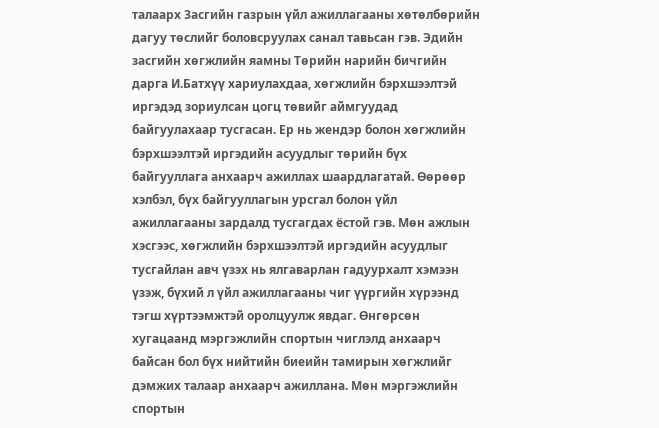талаарх Засгийн газрын үйл ажиллагааны хөтөлбөрийн дагуу төслийг боловсруулах санал тавьсан гэв. Эдийн засгийн хөгжлийн яамны Төрийн нарийн бичгийн дарга И.Батхүү хариулахдаа, хөгжлийн бэрхшээлтэй иргэдэд зориулсан цогц төвийг аймгуудад байгуулахаар тусгасан. Ер нь жендэр болон хөгжлийн бэрхшээлтэй иргэдийн асуудлыг төрийн бүх байгууллага анхаарч ажиллах шаардлагатай. Өөрөөр хэлбэл, бүх байгууллагын урсгал болон үйл ажиллагааны зардалд тусгагдах ёстой гэв. Мөн ажлын хэсгээс, хөгжлийн бэрхшээлтэй иргэдийн асуудлыг тусгайлан авч үзэх нь ялгаварлан гадуурхалт хэмээн үзэж, бүхий л үйл ажиллагааны чиг үүргийн хүрээнд тэгш хүртээмжтэй оролцуулж явдаг. Өнгөрсөн хугацаанд мэргэжлийн спортын чиглэлд анхаарч байсан бол бүх нийтийн биеийн тамирын хөгжлийг дэмжих талаар анхаарч ажиллана. Мөн мэргэжлийн спортын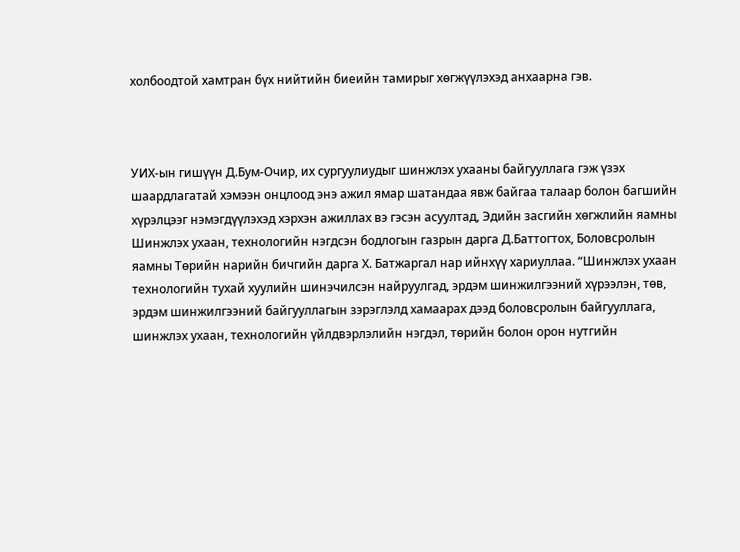холбоодтой хамтран бүх нийтийн биеийн тамирыг хөгжүүлэхэд анхаарна гэв.



УИХ-ын гишүүн Д.Бум-Очир, их сургуулиудыг шинжлэх ухааны байгууллага гэж үзэх шаардлагатай хэмээн онцлоод энэ ажил ямар шатандаа явж байгаа талаар болон багшийн хүрэлцээг нэмэгдүүлэхэд хэрхэн ажиллах вэ гэсэн асуултад, Эдийн засгийн хөгжлийн яамны Шинжлэх ухаан, технологийн нэгдсэн бодлогын газрын дарга Д.Баттогтох, Боловсролын яамны Төрийн нарийн бичгийн дарга Х. Батжаргал нар ийнхүү хариуллаа. “Шинжлэх ухаан технологийн тухай хуулийн шинэчилсэн найруулгад, эрдэм шинжилгээний хүрээлэн, төв, эрдэм шинжилгээний байгууллагын зэрэглэлд хамаарах дээд боловсролын байгууллага, шинжлэх ухаан, технологийн үйлдвэрлэлийн нэгдэл, төрийн болон орон нутгийн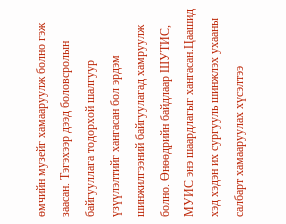өмчийн музейг хамааруулж болно гэж заасан. Тэгэхээр дээд боловсролын байгууллага тодорхой шалгуур үзүүлэлтийг хангасан бол эрдэм шинжилгээний байгуулагад хамруулж болно. Өнөөдрийн байдлаар ШУТИС, МУИС энэ шаардлагыг хангасан.Цаашид хэд хэдэн их сургууль шинжлэх ухааны салбарт хамааруулах хүсэлтээ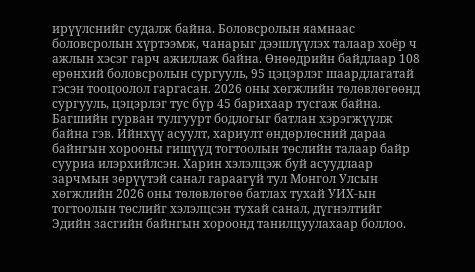ирүүлснийг судалж байна. Боловсролын яамнаас боловсролын хүртээмж, чанарыг дээшлүүлэх талаар хоёр ч ажлын хэсэг гарч ажиллаж байна. Өнөөдрийн байдлаар 108 ерөнхий боловсролын сургууль, 95 цэцэрлэг шаардлагатай гэсэн тооцоолол гаргасан. 2026 оны хөгжлийн төлөвлөгөөнд сургууль, цэцэрлэг тус бүр 45 барихаар тусгаж байна. Багшийн гурван тулгуурт бодлогыг батлан хэрэгжүүлж байна гэв. Ийнхүү асуулт, хариулт өндөрлөсний дараа байнгын хорооны гишүүд тогтоолын төслийн талаар байр сууриа илэрхийлсэн. Харин хэлэлцэж буй асуудлаар зарчмын зөрүүтэй санал гараагүй тул Монгол Улсын хөгжлийн 2026 оны төлөвлөгөө батлах тухай УИХ-ын тогтоолын төслийг хэлэлцсэн тухай санал, дүгнэлтийг Эдийн засгийн байнгын хороонд танилцуулахаар боллоо.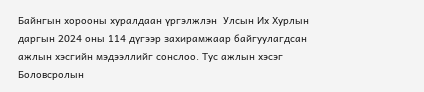Байнгын хорооны хуралдаан үргэлжлэн  Улсын Их Хурлын даргын 2024 оны 114 дүгээр захирамжаар байгуулагдсан ажлын хэсгийн мэдээллийг сонслоо. Тус ажлын хэсэг Боловсролын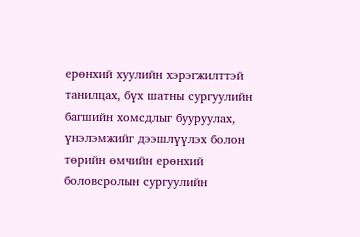ерөнхий хуулийн хэрэгжилттэй танилцах, бүх шатны сургуулийн багшийн хомсдлыг бууруулах, үнэлэмжийг дээшлүүлэх болон төрийн өмчийн ерөнхий боловсролын сургуулийн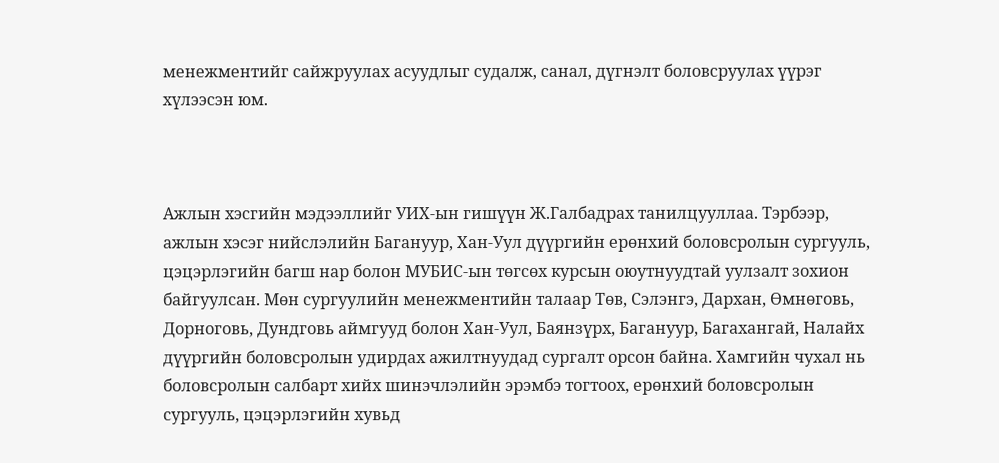менежментийг сайжруулах асуудлыг судалж, санал, дүгнэлт боловсруулах үүрэг хүлээсэн юм.



Ажлын хэсгийн мэдээллийг УИХ-ын гишүүн Ж.Галбадрах танилцууллаа. Тэрбээр, ажлын хэсэг нийслэлийн Багануур, Хан-Уул дүүргийн ерөнхий боловсролын сургууль, цэцэрлэгийн багш нар болон МУБИС-ын төгсөх курсын оюутнуудтай уулзалт зохион байгуулсан. Мөн сургуулийн менежментийн талаар Төв, Сэлэнгэ, Дархан, Өмнөговь, Дорноговь, Дундговь аймгууд болон Хан-Уул, Баянзүрх, Багануур, Багахангай, Налайх дүүргийн боловсролын удирдах ажилтнуудад сургалт орсон байна. Хамгийн чухал нь боловсролын салбарт хийх шинэчлэлийн эрэмбэ тогтоох, ерөнхий боловсролын сургууль, цэцэрлэгийн хувьд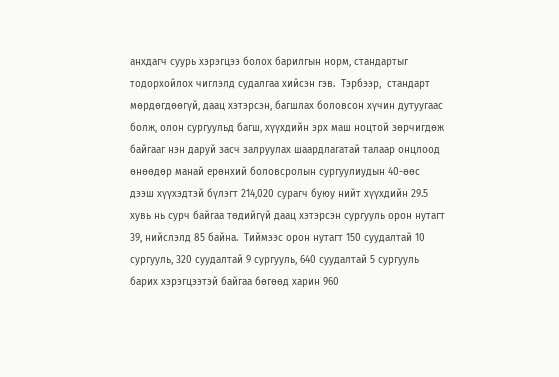анхдагч суурь хэрэгцээ болох барилгын норм, стандартыг тодорхойлох чиглэлд судалгаа хийсэн гэв.  Тэрбээр,  стандарт мөрдөгдөөгүй, даац хэтэрсэн, багшлах боловсон хүчин дутуугаас болж, олон сургуульд багш, хүүхдийн эрх маш ноцтой зөрчигдөж байгааг нэн даруй засч залруулах шаардлагатай талаар онцлоод өнөөдөр манай ерөнхий боловсролын сургуулиудын 40-өөс дээш хүүхэдтэй бүлэгт 214,020 сурагч буюу нийт хүүхдийн 29.5 хувь нь сурч байгаа төдийгүй даац хэтэрсэн сургууль орон нутагт 39, нийслэлд 85 байна.  Тиймээс орон нутагт 150 суудалтай 10 сургууль, 320 суудалтай 9 сургууль, 640 суудалтай 5 сургууль барих хэрэгцээтэй байгаа бөгөөд харин 960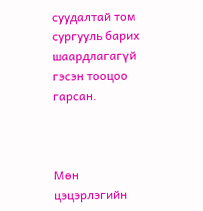суудалтай том сургууль барих шаардлагагүй гэсэн тооцоо гарсан.



Мөн цэцэрлэгийн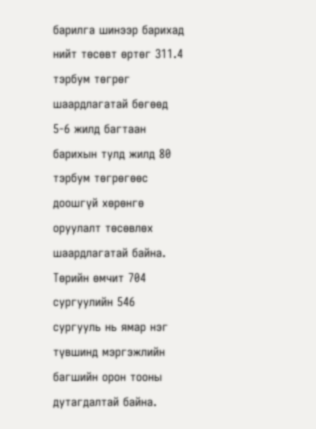барилга шинээр барихад  нийт төсөвт өртөг 311.4 тэрбум төгрөг шаардлагатай бөгөөд 5-6 жилд багтаан барихын тулд жилд 80 тэрбум төгрөгөөс доошгүй хөрөнгө оруулалт төсөвлөх шаардлагатай байна. Төрийн өмчит 704 сургуулийн 546 сургууль нь ямар нэг түвшинд мэргэжлийн багшийн орон тооны дутагдалтай байна.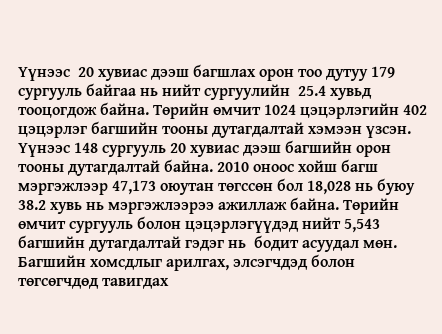Үүнээс  20 хувиас дээш багшлах орон тоо дутуу 179 сургууль байгаа нь нийт сургуулийн  25.4 хувьд тооцогдож байна. Төрийн өмчит 1024 цэцэрлэгийн 402  цэцэрлэг багшийн тооны дутагдалтай хэмээн үзсэн. Үүнээс 148 сургууль 20 хувиас дээш багшийн орон тооны дутагдалтай байна. 2010 оноос хойш багш мэргэжлээр 47,173 оюутан төгссөн бол 18,028 нь буюу 38.2 хувь нь мэргэжлээрээ ажиллаж байна. Төрийн өмчит сургууль болон цэцэрлэгүүдэд нийт 5,543 багшийн дутагдалтай гэдэг нь  бодит асуудал мөн. Багшийн хомсдлыг арилгах, элсэгчдэд болон төгсөгчдөд тавигдах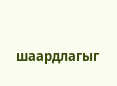шаардлагыг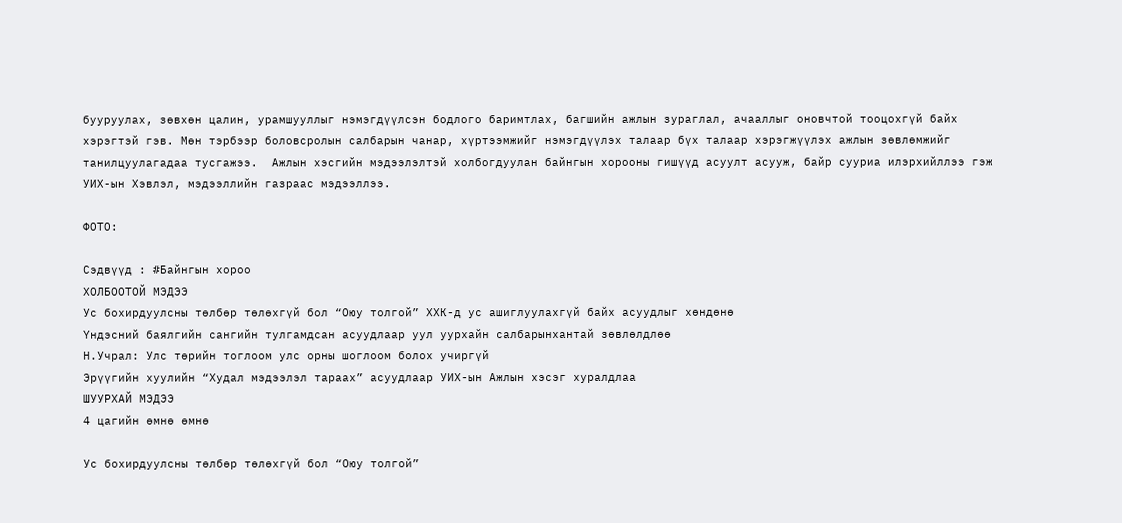бууруулах, зөвхөн цалин, урамшууллыг нэмэгдүүлсэн бодлого баримтлах, багшийн ажлын зураглал, ачааллыг оновчтой тооцохгүй байх хэрэгтэй гэв. Мөн тэрбээр боловсролын салбарын чанар, хүртээмжийг нэмэгдүүлэх талаар бүх талаар хэрэгжүүлэх ажлын зөвлөмжийг танилцуулагадаа тусгажээ.  Ажлын хэсгийн мэдээлэлтэй холбогдуулан байнгын хорооны гишүүд асуулт асууж, байр сууриа илэрхийллээ гэж УИХ-ын Хэвлэл, мэдээллийн газраас мэдээллээ.

ФОТО:

Сэдвүүд : #Байнгын хороо
ХОЛБООТОЙ МЭДЭЭ
Ус бохирдуулсны төлбөр төлөхгүй бол “Оюу толгой” ХХК-д ус ашиглуулахгүй байх асуудлыг хөндөнө
Үндэсний баялгийн сангийн тулгамдсан асуудлаар уул уурхайн салбарынхантай зөвлөлдлөө
Н.Учрал: Улс төрийн тоглоом улс орны шоглоом болох учиргүй
Эрүүгийн хуулийн “Худал мэдээлэл тараах” асуудлаар УИХ-ын Ажлын хэсэг хуралдлаа
ШУУРХАЙ МЭДЭЭ
4 цагийн өмнө өмнө

Ус бохирдуулсны төлбөр төлөхгүй бол “Оюу толгой”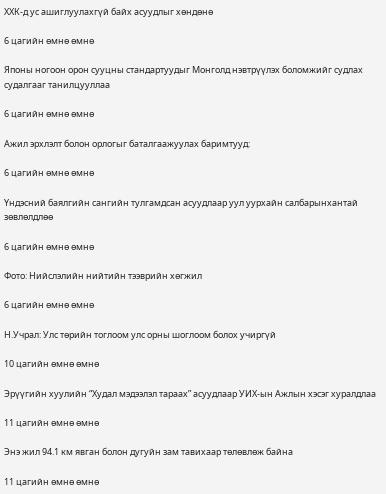ХХК-д ус ашиглуулахгүй байх асуудлыг хөндөнө

6 цагийн өмнө өмнө

Японы ногоон орон сууцны стандартуудыг Монголд нэвтрүүлэх боломжийг судлах судалгааг танилцууллаа

6 цагийн өмнө өмнө

Ажил эрхлэлт болон орлогыг баталгаажуулах баримтууд:

6 цагийн өмнө өмнө

Үндэсний баялгийн сангийн тулгамдсан асуудлаар уул уурхайн салбарынхантай зөвлөлдлөө

6 цагийн өмнө өмнө

Фото: Нийслэлийн нийтийн тээврийн хөгжил

6 цагийн өмнө өмнө

Н.Учрал: Улс төрийн тоглоом улс орны шоглоом болох учиргүй

10 цагийн өмнө өмнө

Эрүүгийн хуулийн “Худал мэдээлэл тараах” асуудлаар УИХ-ын Ажлын хэсэг хуралдлаа

11 цагийн өмнө өмнө

Энэ жил 94.1 км явган болон дугуйн зам тавихаар төлөвлөж байна

11 цагийн өмнө өмнө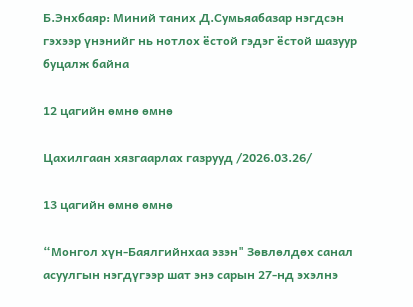Б.Энхбаяр: Миний таних Д.Сумьяабазар нэгдсэн гэхээр үнэнийг нь нотлох ёстой гэдэг ёстой шазуур буцалж байна

12 цагийн өмнө өмнө

Цахилгаан хязгаарлах газрууд /2026.03.26/

13 цагийн өмнө өмнө

“Монгол хүн-Баялгийнхаа эзэн" Зөвлөлдөх санал асуулгын нэгдүгээр шат энэ сарын 27-нд эхэлнэ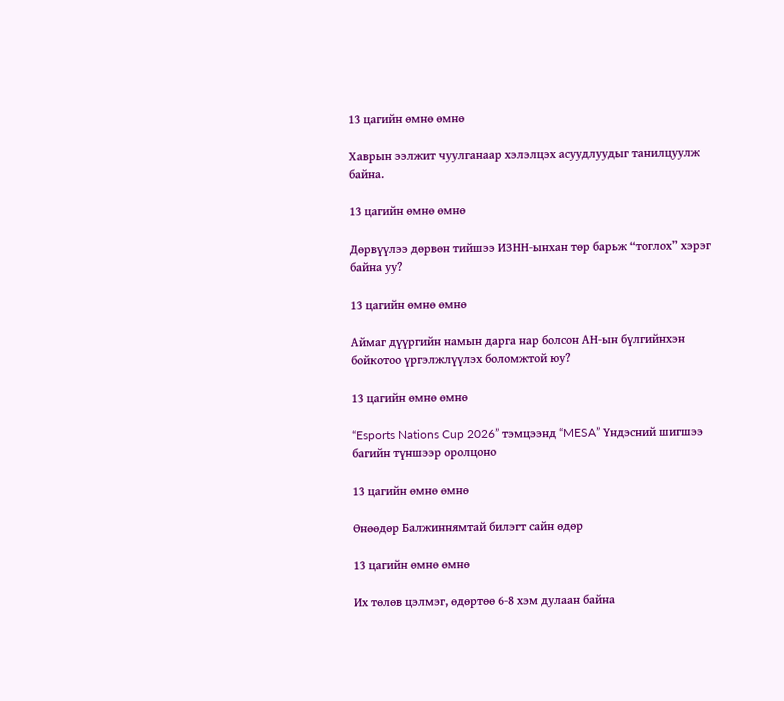13 цагийн өмнө өмнө

Хаврын ээлжит чуулганаар хэлэлцэх асуудлуудыг танилцуулж байна.

13 цагийн өмнө өмнө

Дөрвүүлээ дөрвөн тийшээ ИЗНН-ынхан төр барьж “тоглох” хэрэг байна уу?

13 цагийн өмнө өмнө

Аймаг дүүргийн намын дарга нар болсон АН-ын бүлгийнхэн бойкотоо үргэлжлүүлэх боломжтой юу?

13 цагийн өмнө өмнө

“Esports Nations Cup 2026” тэмцээнд “MESA” Үндэсний шигшээ багийн түншээр оролцоно

13 цагийн өмнө өмнө

Өнөөдөр Балжиннямтай билэгт сайн өдөр

13 цагийн өмнө өмнө

Их төлөв цэлмэг, өдөртөө 6-8 хэм дулаан байна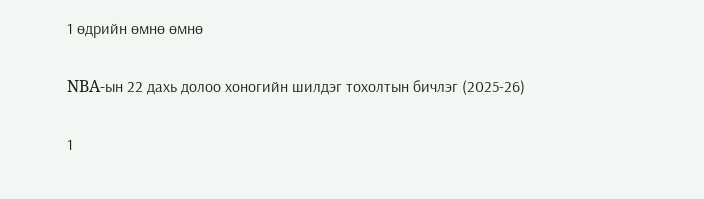1 өдрийн өмнө өмнө

NBA-ын 22 дахь долоо хоногийн шилдэг тохолтын бичлэг (2025-26)

1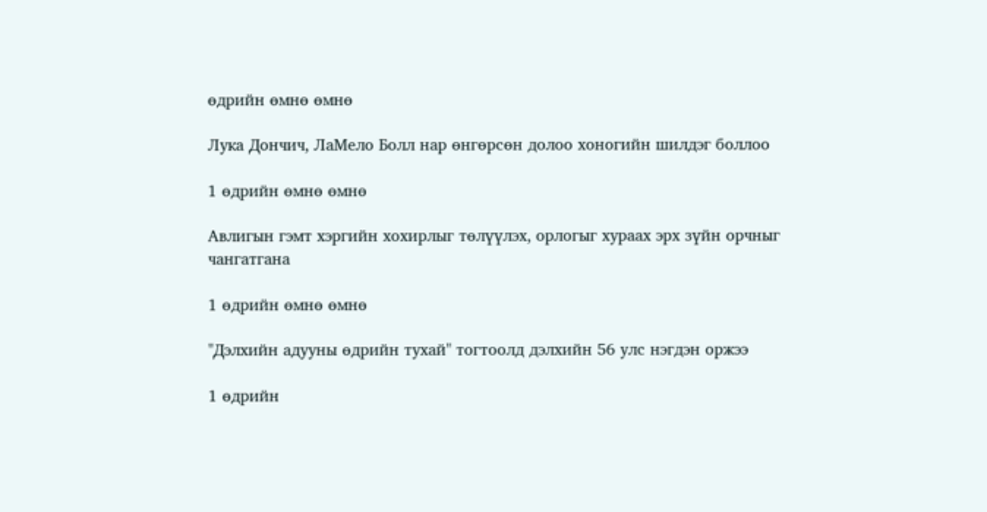өдрийн өмнө өмнө

Лука Дончич, ЛаМело Болл нар өнгөрсөн долоо хоногийн шилдэг боллоо

1 өдрийн өмнө өмнө

Авлигын гэмт хэргийн хохирлыг төлүүлэх, орлогыг хураах эрх зүйн орчныг чангатгана

1 өдрийн өмнө өмнө

"Дэлхийн адууны өдрийн тухай" тогтоолд дэлхийн 56 улс нэгдэн оржээ

1 өдрийн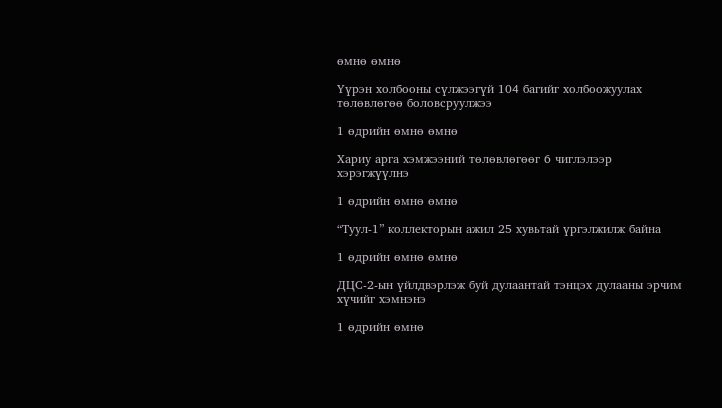өмнө өмнө

Үүрэн холбооны сүлжээгүй 104 багийг холбоожуулах төлөвлөгөө боловсруулжээ

1 өдрийн өмнө өмнө

Хариу арга хэмжээний төлөвлөгөөг 6 чиглэлээр хэрэгжүүлнэ

1 өдрийн өмнө өмнө

“Туул-1” коллекторын ажил 25 хувьтай үргэлжилж байна

1 өдрийн өмнө өмнө

ДЦС-2-ын үйлдвэрлэж буй дулаантай тэнцэх дулааны эрчим хүчийг хэмнэнэ

1 өдрийн өмнө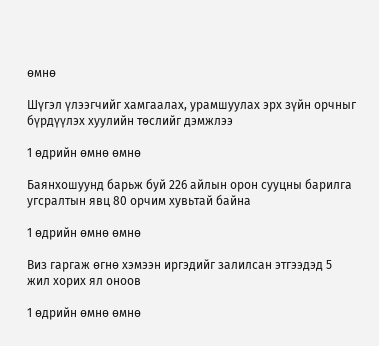өмнө

Шүгэл үлээгчийг хамгаалах, урамшуулах эрх зүйн орчныг бүрдүүлэх хуулийн төслийг дэмжлээ

1 өдрийн өмнө өмнө

Баянхошуунд барьж буй 226 айлын орон сууцны барилга угсралтын явц 80 орчим хувьтай байна

1 өдрийн өмнө өмнө

Виз гаргаж өгнө хэмээн иргэдийг залилсан этгээдэд 5 жил хорих ял оноов

1 өдрийн өмнө өмнө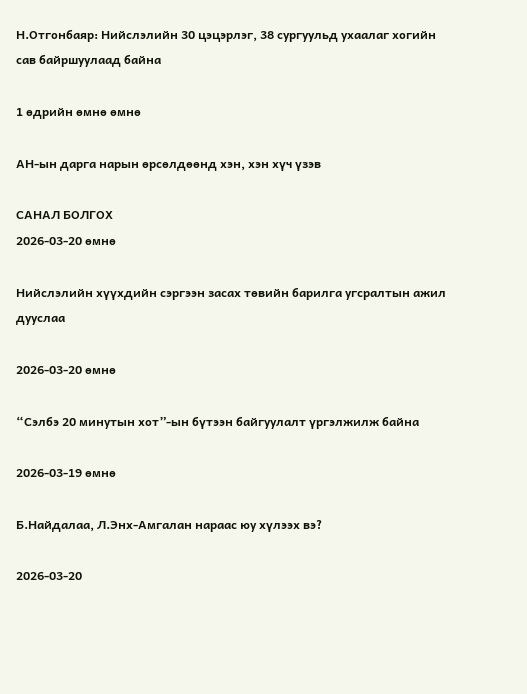Н.Отгонбаяр: Нийслэлийн 30 цэцэрлэг, 38 сургуульд ухаалаг хогийн сав байршуулаад байна

1 өдрийн өмнө өмнө

АН-ын дарга нарын өрсөлдөөнд хэн, хэн хүч үзэв

САНАЛ БОЛГОХ
2026-03-20 өмнө

Нийслэлийн хүүхдийн сэргээн засах төвийн барилга угсралтын ажил дууслаа

2026-03-20 өмнө

“Сэлбэ 20 минутын хот”-ын бүтээн байгуулалт үргэлжилж байна

2026-03-19 өмнө

Б.Найдалаа, Л.Энх-Амгалан нараас юу хүлээх вэ?

2026-03-20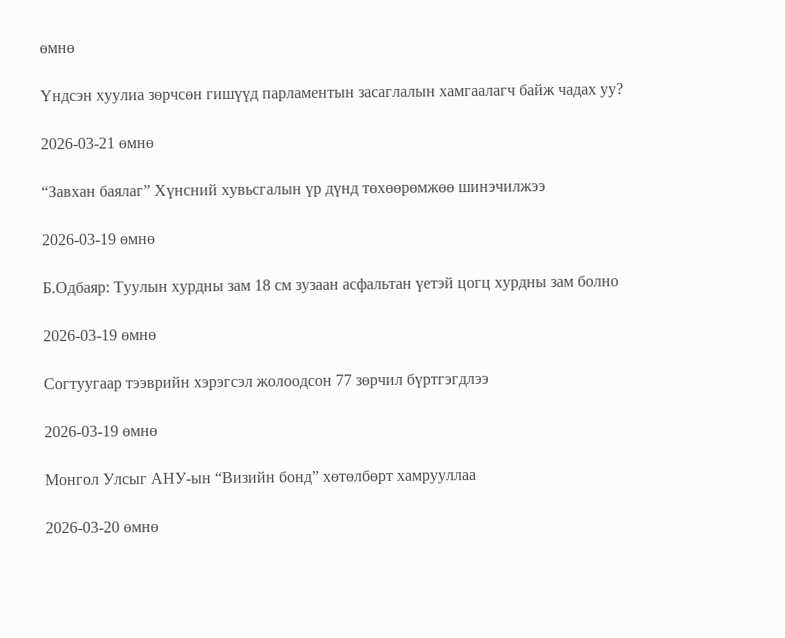өмнө

Үндсэн хуулиа зөрчсөн гишүүд парламентын засаглалын хамгаалагч байж чадах уу?

2026-03-21 өмнө

“Завхан баялаг” Хүнсний хувьсгалын үр дүнд төхөөрөмжөө шинэчилжээ

2026-03-19 өмнө

Б.Одбаяр: Туулын хурдны зам 18 см зузаан асфальтан үетэй цогц хурдны зам болно

2026-03-19 өмнө

Согтуугаар тээврийн хэрэгсэл жолоодсон 77 зөрчил бүртгэгдлээ

2026-03-19 өмнө

Монгол Улсыг АНУ-ын “Визийн бонд” хөтөлбөрт хамрууллаа

2026-03-20 өмнө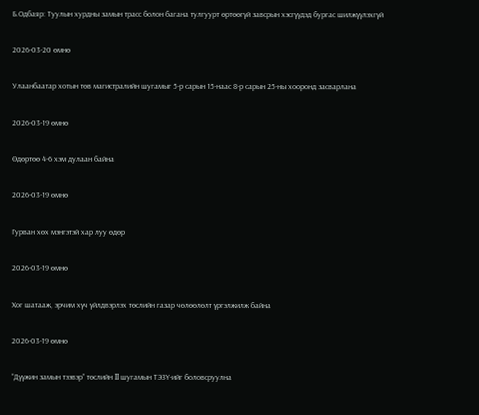Б.Одбаяр: Туулын хурдны замын трасс болон багана тулгуурт өртөөгүй завсрын хэсгүүдэд бургас шилжүүлэхгүй

2026-03-20 өмнө

Улаанбаатар хотын төв магистралийн шугамыг 5-р сарын 15-наас 8-р сарын 25-ны хооронд засварлана

2026-03-19 өмнө

Өдөртөө 4-6 хэм дулаан байна

2026-03-19 өмнө

Гурван хөх мэнгэтэй хар луу өдөр

2026-03-19 өмнө

Хог шатааж, эрчим хүч үйлдвэрлэх төслийн газар чөлөөлөлт үргэлжилж байна

2026-03-19 өмнө

“Дүүжин замын тээвэр” төслийн II шугамын ТЭЗҮ-ийг боловсруулна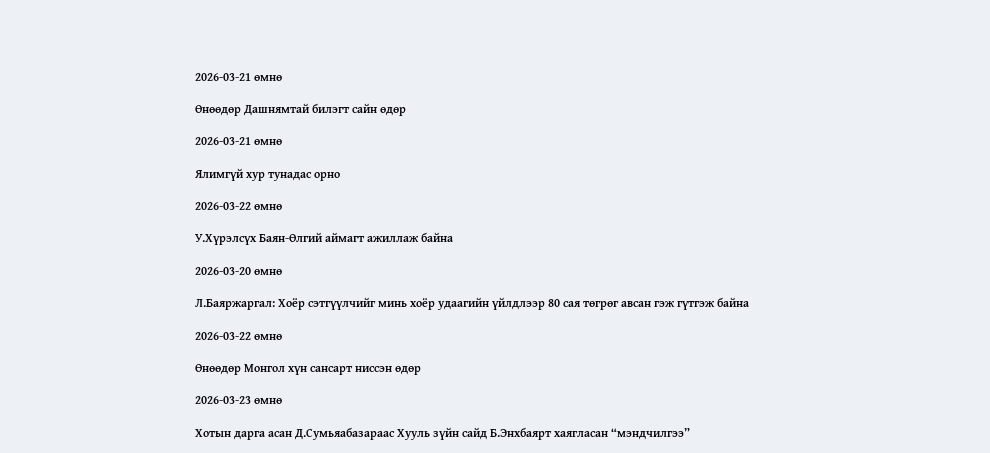2026-03-21 өмнө

Өнөөдөр Дашнямтай билэгт сайн өдөр

2026-03-21 өмнө

Ялимгүй хур тунадас орно

2026-03-22 өмнө

У.Хүрэлсүх Баян-Өлгий аймагт ажиллаж байна

2026-03-20 өмнө

Л.Баяржаргал: Хоёр сэтгүүлчийг минь хоёр удаагийн үйлдлээр 80 сая төгрөг авсан гэж гүтгэж байна

2026-03-22 өмнө

Өнөөдөр Монгол хүн сансарт ниссэн өдөр

2026-03-23 өмнө

Хотын дарга асан Д.Сумьяабазараас Хууль зүйн сайд Б.Энхбаярт хаягласан “мэндчилгээ”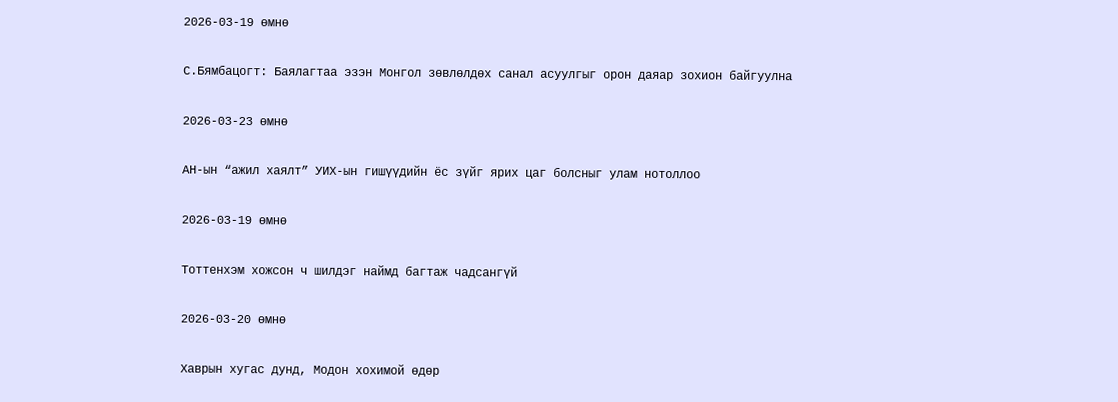2026-03-19 өмнө

С.Бямбацогт: Баялагтаа эзэн Монгол зөвлөлдөх санал асуулгыг орон даяар зохион байгуулна

2026-03-23 өмнө

АН-ын “ажил хаялт” УИХ-ын гишүүдийн ёс зүйг ярих цаг болсныг улам нотоллоо

2026-03-19 өмнө

Тоттенхэм хожсон ч шилдэг наймд багтаж чадсангүй

2026-03-20 өмнө

Хаврын хугас дунд, Модон хохимой өдөр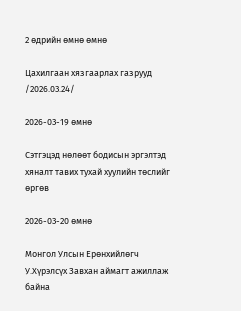2 өдрийн өмнө өмнө

Цахилгаан хязгаарлах газрууд /2026.03.24/

2026-03-19 өмнө

Сэтгэцэд нөлөөт бодисын эргэлтэд хяналт тавих тухай хуулийн төслийг өргөв

2026-03-20 өмнө

Монгол Улсын Ерөнхийлөгч У.Хүрэлсүх Завхан аймагт ажиллаж байна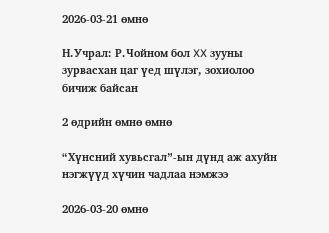2026-03-21 өмнө

Н.Учрал: Р.Чойном бол XX зууны зурвасхан цаг үед шүлэг, зохиолоо бичиж байсан

2 өдрийн өмнө өмнө

“Хүнсний хувьсгал”-ын дүнд аж ахуйн нэгжүүд хүчин чадлаа нэмжээ

2026-03-20 өмнө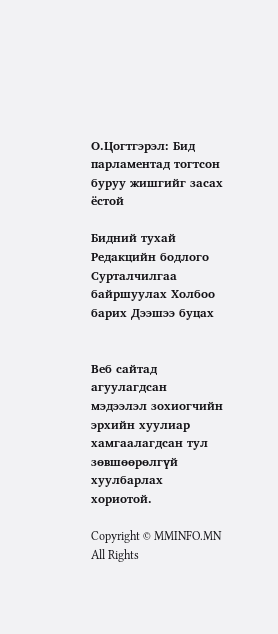О.Цогтгэрэл: Бид парламентад тогтсон буруу жишгийг засах ёстой

Бидний тухай Редакцийн бодлого Сурталчилгаа байршуулах Холбоо барих Дээшээ буцах


Веб сайтад агуулагдсан мэдээлэл зохиогчийн эрхийн хуулиар хамгаалагдсан тул зөвшөөрөлгүй хуулбарлах хориотой.

Copyright © MMINFO.MN All Rights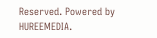Reserved. Powered by HUREEMEDIA.